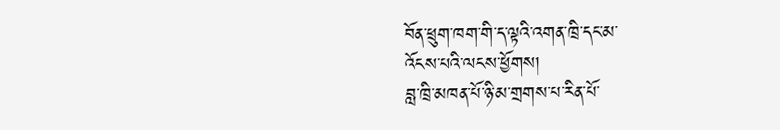བོན་ཕྲུག་ཁག་གི་ད་ལྟའི་འགན་ཁྲི་དང་མ་
འོངས་པའི་ལངས་ཕྱོགས།
བླ་ཁྲི་མཁན་པོ་ཉི་མ་གྲགས་པ་རིན་པོ་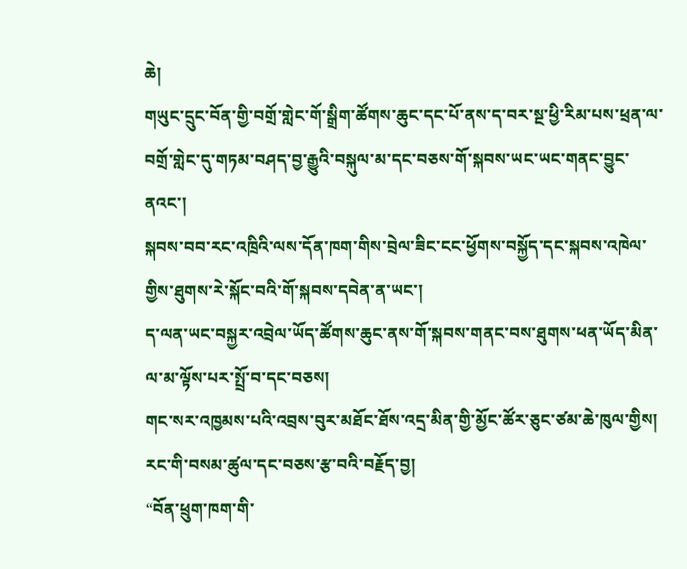ཆེ།
གཡུང་དྲུང་བོན་གྱི་བགྲོ་གླེང་གོ་སྒྲིག་ཚོགས་ཆུང་དང་པོ་ནས་ད་བར་སྔ་ཕྱི་རིམ་པས་ཕྲན་ལ་བགྲོ་གླེང་དུ་གཏམ་བཤད་བྱ་རྒྱུའི་བསྐུལ་མ་དང་བཅས་གོ་སྐབས་ཡང་ཡང་གནང་བྱུང་ནའང་།
སྐབས་བབ་རང་འཁྲིའི་ལས་དོན་ཁག་གིས་བྲེལ་ཟིང་ངང་ཕྱོགས་བསྐྱོད་དང་སྐབས་འཁེལ་གྱིས་ཐུགས་རེ་སྐོང་བའི་གོ་སྐབས་དབེན་ན་ཡང་།
ད་ལན་ཡང་བསྐྱར་འབྲེལ་ཡོད་ཚོགས་ཆུང་ནས་གོ་སྐབས་གནང་བས་ཐུགས་ཕན་ཡོད་མིན་ལ་མ་ལྟོས་པར་སྤྲོ་བ་དང་བཅས།
གང་སར་འཁྱམས་པའི་འབྲས་བུར་མཐོང་ཐོས་འདྲ་མིན་གྱི་མྱོང་ཚོར་ཅུང་ཙམ་ཆེ་ཁུལ་གྱིས། རང་གི་བསམ་ཚུལ་དང་བཅས་རྩ་བའི་བརྗོད་བྱ།
“བོན་ཕྲུག་ཁག་གི་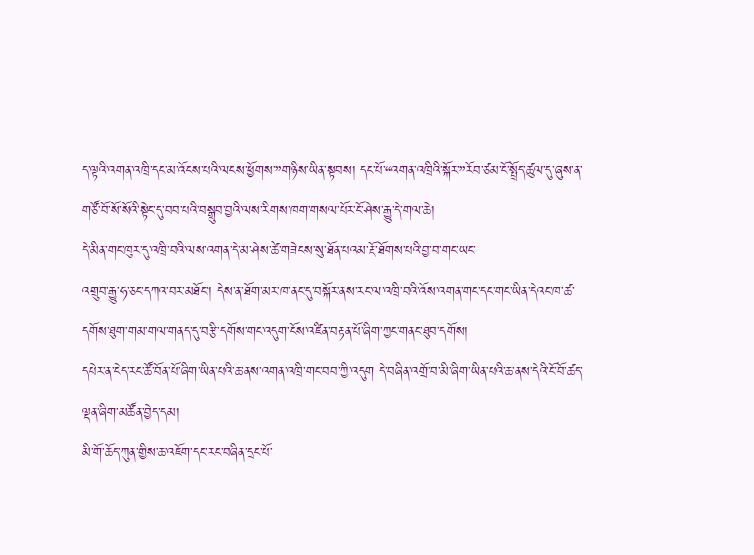ད་ལྟའི་འགན་འཁྲི་དང་མ་འོངས་པའི་ལངས་ཕྱོགས་”གཉིས་ཡིན་སྟབས། དང་པོ་“འགན་འཁྲིའི་སྐོར་”རོབ་ཙམ་ངོ་སྤྲོད་ཚུལ་དུ་ཞུས་ན་གཙོ་བོ་སོ་སོའི་སྟེང་དུ་བབ་པའི་བསྒྲུབ་བྱའི་ལས་རིགས་ཁག་གསལ་པོར་ངོ་ཤེས་རྒྱུ་དེ་གལ་ཆེ།
དེ་མིན་གང་ཁུར་དུ་འཁྲི་བའི་ལས་འགན་དེ་མ་ཤེས་ཚེ་གཟེངས་སུ་ཐོན་པའམ་རྔོ་ཐོགས་པའི་བྱ་བ་གང་ཡང་
འགྲུབ་རྒྱུ་ཧ་ཅང་དཀའ་བར་མཐོང་། དེས་ན་ཐོག་མར་ཁ་ནང་དུ་བསྐོར་ནས་རང་ལ་འཁྲི་བའི་འོས་འགན་གང་དང་གང་ཡིན་དེའང་ཁ་ཚ་དགོས་ཐུག་གམ་གལ་གནད་དུ་བརྩི་དགོས་གང་འདུག་ངོས་འཛིན་བརྟན་པོ་ཞིག་ཀྱང་གནང་ཐུབ་དགོས།
དཔེར་ན་ངེད་རང་ཚོ་བོན་པོ་ཞིག་ཡིན་པའི་ཆ་ནས་འགན་འཁྲི་གང་བབ་ཀྱི་འདུག དེ་བཞིན་འགྲོ་བ་མི་ཞིག་ཡིན་པའི་ཆ་ནས་དེའི་ངོ་བོ་ཚད་ལྡན་ཞིག་མཚོན་བྱེད་དམ།
མི་གོ་ཆོད་ཀུན་གྱིས་ཆ་འཇོག་དང་རང་བཞིན་དྲང་པོ་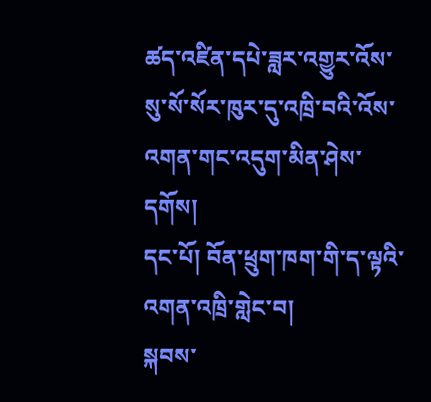ཚད་འཛིན་དཔེ་ཟླར་འགྱུར་འོས་སུ་སོ་སོར་ཁུར་དུ་འཁྲི་བའི་འོས་འགན་གང་འདུག་མིན་ཤེས་དགོས།
དང་པོ། བོན་ཕྲུག་ཁག་གི་ད་ལྟའི་འགན་འཁྲི་གླེང་བ།
སྐབས་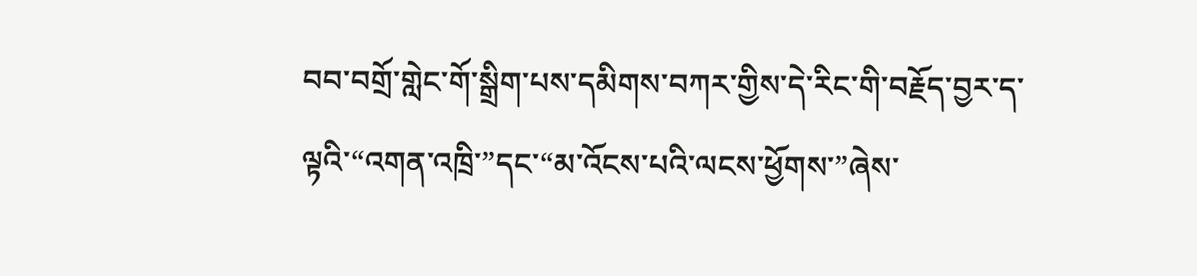བབ་བགྲོ་གླེང་གོ་སྒྲིག་པས་དམིགས་བཀར་གྱིས་དེ་རིང་གི་བརྗོད་བྱར་ད་ལྟའི་“འགན་འཁྲི་”དང་“མ་འོངས་པའི་ལངས་ཕྱོགས་”ཞེས་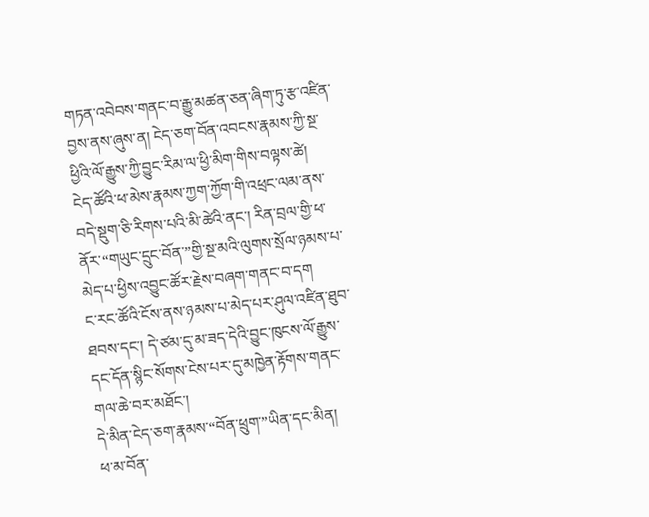གཏན་འབེབས་གནང་བ་རྒྱུ་མཚན་ཅན་ཞིག་ཏུ་རྩ་འཛིན་བྱས་ནས་ཞུས་ན། ངེད་ཅག་བོན་འབངས་རྣམས་ཀྱི་སྔ་ཕྱིའི་ལོ་རྒྱུས་ཀྱི་བྱུང་རིམ་ལ་ཕྱི་མིག་གིས་བལྟས་ཚེ།
ངེད་ཚོའི་ཕ་མེས་རྣམས་ཀྱག་ཀྱོག་གི་འཕྲང་ལམ་ནས་བདེ་སྡུག་ཅི་རིགས་པའི་མི་ཚེའི་ནང་། རིན་བྲལ་གྱི་ཕ་ནོར་“གཡུང་དྲུང་བོན་”གྱི་སྔ་མའི་ལུགས་སྲོལ་ཉམས་པ་མེད་པ་ཕྱིས་འབྱུང་ཚོར་རྗེས་བཞག་གནང་བ་དག
ང་རང་ཚོའི་ངོས་ནས་ཉམས་པ་མེད་པར་ཤུལ་འཛིན་ཐུབ་ཐབས་དང་། དེ་ཙམ་དུ་མ་ཟད་དེའི་བྱུང་ཁུངས་ལོ་རྒྱུས་དང་དོན་སྙིང་སོགས་ངེས་པར་དུ་མཁྱེན་རྟོགས་གནང་གལ་ཆེ་བར་མཐོང་།
དེ་མིན་ངེད་ཅག་རྣམས་“བོན་ཕྲུག་”ཡིན་དང་མིན།
ཕ་མ་བོན་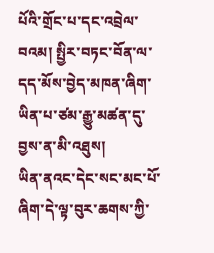པོའི་གྲོང་པ་དང་འབྲེལ་བའམ། སྤྱིར་བཏང་བོན་ལ་དད་མོས་བྱེད་མཁན་ཞིག་ཡིན་པ་ཙམ་རྒྱུ་མཚན་དུ་བྱས་ན་མི་འཐུས།
ཡིན་ནའང་དེང་སང་མང་པོ་ཞིག་དེ་ལྟ་བུར་ཆགས་ཀྱི་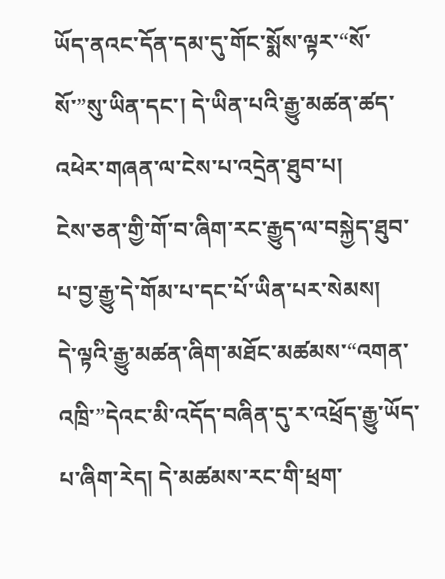ཡོད་ནའང་དོན་དམ་དུ་གོང་སྨོས་ལྟར་“སོ་སོ་”སུ་ཡིན་དང་། དེ་ཡིན་པའི་རྒྱུ་མཚན་ཚད་འཕེར་གཞན་ལ་ངེས་པ་འདྲེན་ཐུབ་པ།
ངེས་ཅན་གྱི་གོ་བ་ཞིག་རང་རྒྱུད་ལ་བསྐྱེད་ཐུབ་པ་བྱ་རྒྱུ་དེ་གོམ་པ་དང་པོ་ཡིན་པར་སེམས།
དེ་ལྟའི་རྒྱུ་མཚན་ཞིག་མཐོང་མཚམས་“འགན་འཁྲི་”དེའང་མི་འདོད་བཞིན་དུ་ར་འཕྲོད་རྒྱུ་ཡོད་པ་ཞིག་རེད། དེ་མཚམས་རང་གི་ཕྲག་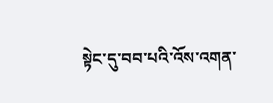སྟེང་དུ་བབ་པའི་འོས་འགན་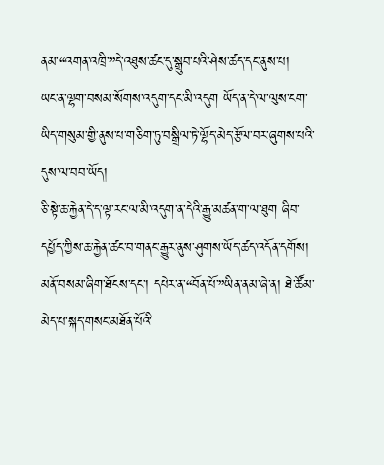ནམ་“འགན་འཁྲི་”དེ་འཐུས་ཚང་དུ་སྒྲུབ་པའི་ཤེས་ཚད་དང་ནུས་པ།
ཡང་ན་ལྷག་བསམ་སོགས་འདུག་དང་མི་འདུག ཡོད་ན་དེ་ལ་ལུས་ངག་ཡིད་གསུམ་གྱི་ནུས་པ་གཅིག་ཏུ་བསྒྲིལ་ཏེ་ལྷོད་མེད་རྩོལ་བར་ཞུགས་པའི་དུས་ལ་བབ་ཡོད།
ཅི་སྟེ་ཆ་རྐྱེན་དེ་ད་ལྟ་རང་ལ་མི་འདུག་ན་དེའི་རྒྱུ་མཚན་ག་ལ་ཐུག ཞིབ་དཔྱོད་ཀྱིས་ཆ་རྐྱེན་ཚང་བ་གནང་རྒྱུར་ནུས་ཤུགས་ཡོད་ཚད་འདོན་དགོས།
མནོ་བསམ་ཞིག་ཐོངས་དང་། དཔེར་ན་“བོན་པོ་”ཡིན་ནམ་ཞེ་ན། ཐེ་ཚོམ་མེད་པ་སྐད་གསང་མཐོན་པོའི་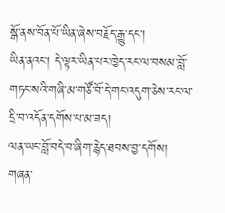སྒོ་ནས་བོན་པོ་ཡིན་ཞེས་བརྗོད་རྒྱུ་དང་།
ཡིན་ནའང་། དེ་ལྟར་ཡིན་པར་ཁྱེད་རང་ལ་བསམ་བློ་གཏང་སའི་གཞི་མ་གཙོ་བོ་དེ་གང་འདུག་ཅེས་རང་ལ་དྲི་བ་འདོན་དགོས་པ་མ་ཟད།
ལན་ཡང་བློ་བདེ་བ་ཞིག་རྙེད་ཐབས་བྱ་དགོས། གཞན་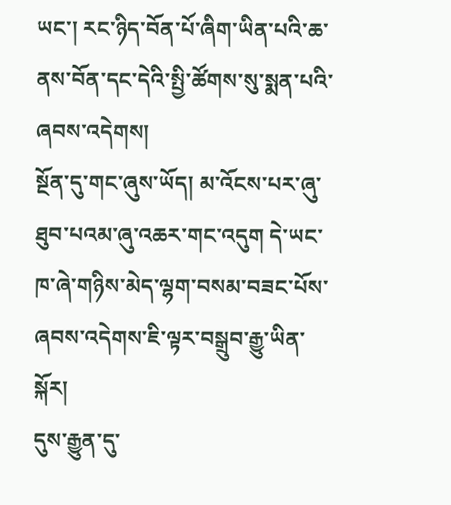ཡང་། རང་ཉིད་བོན་པོ་ཞིག་ཡིན་པའི་ཆ་ནས་བོན་དང་དེའི་སྤྱི་ཚོགས་སུ་སྨན་པའི་ཞབས་འདེགས།
སྔོན་དུ་གང་ཞུས་ཡོད། མ་འོངས་པར་ཞུ་ཐུབ་པའམ་ཞུ་འཆར་གང་འདུག དེ་ཡང་ཁ་ཞེ་གཉིས་མེད་ལྷག་བསམ་བཟང་པོས་ཞབས་འདེགས་ཇི་ལྟར་བསྒྲུབ་རྒྱུ་ཡིན་སྐོར།
དུས་རྒྱུན་དུ་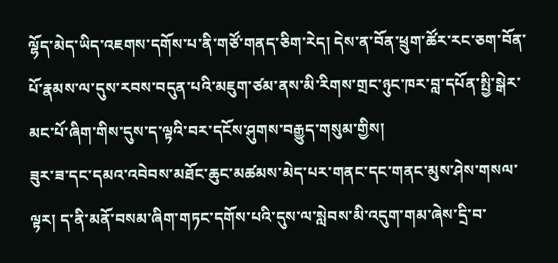ལྷོད་མེད་ཡིད་འཇགས་དགོས་པ་ནི་གཙོ་གནད་ཅིག་རེད། དེས་ན་བོན་ཕྲུག་ཚོར་རང་ཅག་བོན་པོ་རྣམས་ལ་དུས་རབས་བདུན་པའི་མཇུག་ཙམ་ནས་མི་རིགས་གྲང་ཉུང་ཁར་བླ་དཔོན་སྤྱི་སྒེར་མང་པོ་ཞིག་གིས་དུས་ད་ལྟའི་བར་དངོས་ཤུགས་བརྒྱུད་གསུམ་གྱིས།
ཟུར་ཟ་དང་དམའ་འབེབས་མཐོང་ཆུང་མཚམས་མེད་པར་གནང་དང་གནང་མུས་ཤེས་གསལ་ལྟར། ད་ནི་མནོ་བསམ་ཞིག་གཏང་དགོས་པའི་དུས་ལ་སླེབས་མི་འདུག་གམ་ཞེས་དྲི་བ་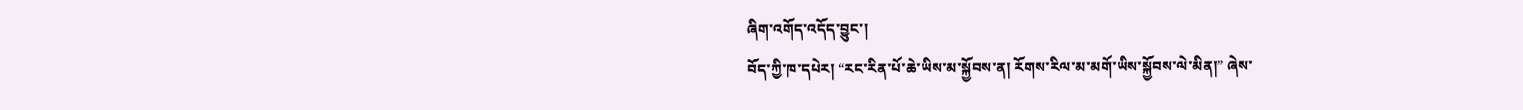ཞིག་འགོད་འདོད་བྱུང་།
བོད་ཀྱི་ཁ་དཔེར། “རང་རིན་པོ་ཆེ་ཡིས་མ་སྐྱོབས་ན། རོགས་རིལ་མ་མགོ་ཡིས་སྐྱོབས་ལེ་མིན།” ཞེས་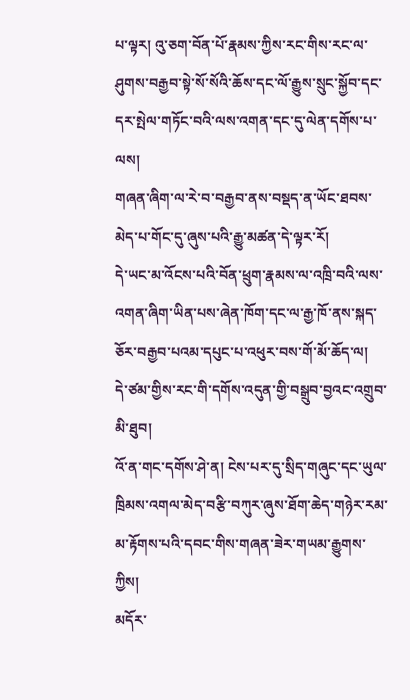པ་ལྟར། འུ་ཅག་བོན་པོ་རྣམས་ཀྱིས་རང་གིས་རང་ལ་ཤུགས་བརྒྱབ་སྟེ་སོ་སོའི་ཆོས་དང་ལོ་རྒྱུས་སྲུང་སྐྱོབ་དང་དར་སྤེལ་གཏོང་བའི་ལས་འགན་དང་དུ་ལེན་དགོས་པ་ལས།
གཞན་ཞིག་ལ་རེ་བ་བརྒྱབ་ནས་བསྡད་ན་ཡོང་ཐབས་མེད་པ་གོང་དུ་ཞུས་པའི་རྒྱུ་མཚན་དེ་ལྟར་རོ།
དེ་ཡང་མ་འོངས་པའི་བོན་ཕྲུག་རྣམས་ལ་འཁྲི་བའི་ལས་འགན་ཞིག་ཡིན་པས་ཞེན་ཁོག་དང་ལ་རྒྱ་ཁོ་ནས་སྐད་ཅོར་བརྒྱབ་པའམ་དཔུང་པ་འཕུར་བས་གོ་མོ་ཆོད་ལ།
དེ་ཙམ་གྱིས་རང་གི་དགོས་འདུན་གྱི་བསྒྲུབ་བྱའང་འགྲུབ་མི་ཐུབ།
འོ་ན་གང་དགོས་ཤེ་ན། ངེས་པར་དུ་སྲིད་གཞུང་དང་ཡུལ་ཁྲིམས་འགལ་མེད་བརྩི་བཀུར་ཞུས་ཐོག་ཆེད་གཉེར་རམ་མ་རྟོགས་པའི་དབང་གིས་གཞན་ཟེར་གཡམ་རྒྱུགས་ཀྱིས།
མདོར་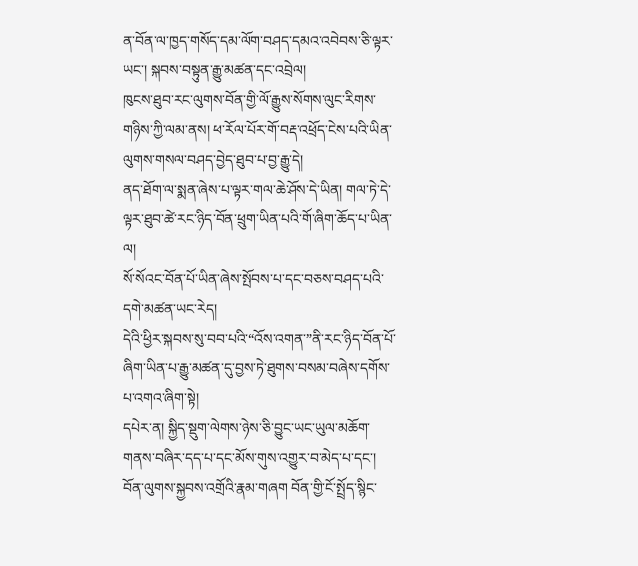ན་བོན་ལ་ཁྱད་གསོད་དམ་ལོག་བཤད་དམའ་འབེབས་ཅི་ལྟར་ཡང་། སྐབས་བསྟུན་རྒྱུ་མཚན་དང་འབྲེལ།
ཁུངས་ཐུབ་རང་ལུགས་བོན་གྱི་ལོ་རྒྱུས་སོགས་ལུང་རིགས་གཉིས་ཀྱི་ལམ་ནས། ཕ་རོལ་པོར་གོ་བརྡ་འཕྲོད་ངེས་པའི་ཡིན་ལུགས་གསལ་བཤད་བྱེད་ཐུབ་པ་བྱ་རྒྱུ་དེ།
ནད་ཐོག་ལ་སྨན་ཞེས་པ་ལྟར་གལ་ཆེ་ཤོས་དེ་ཡིན། གལ་ཏེ་དེ་ལྟར་ཐུབ་ཚེ་རང་ཉིད་བོན་ཕྲུག་ཡིན་པའི་གོ་ཞིག་ཆོད་པ་ཡིན་ལ།
སོ་སོའང་བོན་པོ་ཡིན་ཞེས་སྤོབས་པ་དང་བཅས་བཤད་པའི་དགེ་མཚན་ཡང་རེད།
དེའི་ཕྱིར་སྐབས་སུ་བབ་པའི་“འོས་འགན་”ནི་རང་ཉིད་བོན་པོ་ཞིག་ཡིན་པ་རྒྱུ་མཚན་དུ་བྱས་ཏེ་ཐུགས་བསམ་བཞེས་དགོས་པ་འགའ་ཞིག་སྟེ།
དཔེར་ན། སྐྱིད་སྡུག་ལེགས་ཉེས་ཅི་བྱུང་ཡང་ཡུལ་མཆོག་གནས་བཞིར་དད་པ་དང་མོས་གུས་འགྱུར་བ་མེད་པ་དང་།
བོན་ལུགས་སྐྱབས་འགྲོའི་རྣམ་གཞག བོན་གྱི་ངོ་སྤྲོད་སྙིང་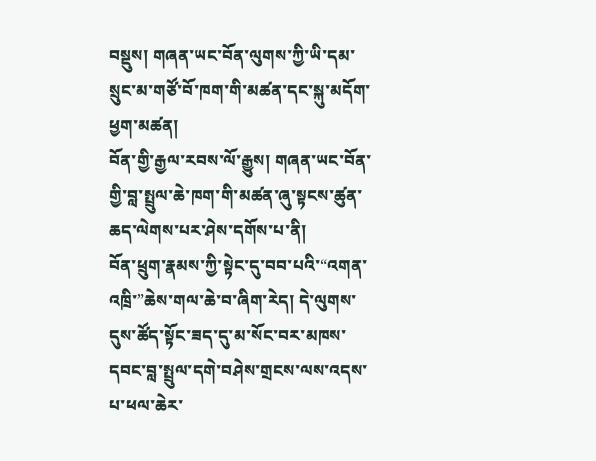བསྡུས། གཞན་ཡང་བོན་ལུགས་ཀྱི་ཡི་དམ་སྲུང་མ་གཙོ་བོ་ཁག་གི་མཚན་དང་སྐུ་མདོག་ཕྱག་མཚན།
བོན་གྱི་རྒྱལ་རབས་ལོ་རྒྱུས། གཞན་ཡང་བོན་གྱི་བླ་སྤྲུལ་ཆེ་ཁག་གི་མཚན་ཞུ་སྟངས་ཚུན་ཆད་ལེགས་པར་ཤེས་དགོས་པ་ནི།
བོན་ཕྲུག་རྣམས་ཀྱི་སྟེང་དུ་བབ་པའི་“འགན་འཁྲི་”ཆེས་གལ་ཆེ་བ་ཞིག་རེད། དེ་ལུགས་དུས་ཚོད་སྟོང་ཟད་དུ་མ་སོང་བར་མཁས་དབང་བླ་སྤྲུལ་དགེ་བཤེས་གྲངས་ལས་འདས་པ་ཕལ་ཆེར་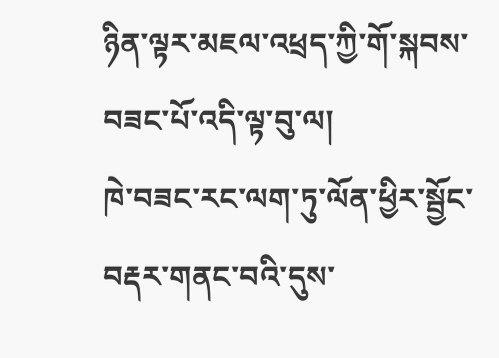ཉིན་ལྟར་མཇལ་འཕྲད་ཀྱི་གོ་སྐབས་བཟང་པོ་འདི་ལྟ་བུ་ལ།
ཁེ་བཟང་རང་ལག་ཏུ་ལོན་ཕྱིར་སྦྱོང་བརྡར་གནང་བའི་དུས་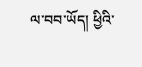ལ་བབ་ཡོད། ཕྱིའི་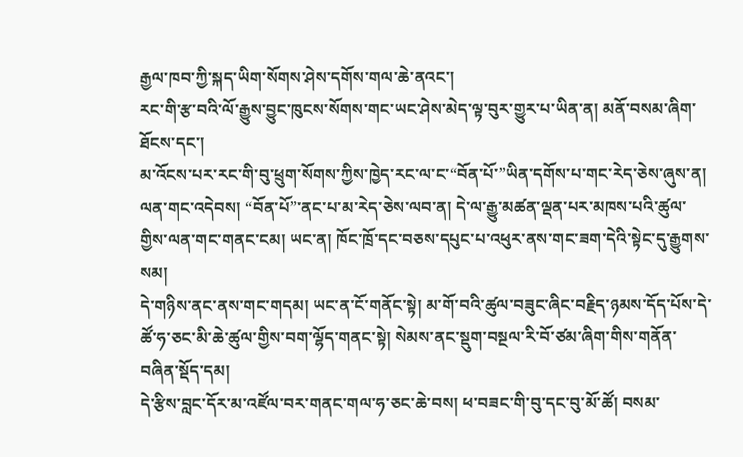རྒྱལ་ཁབ་ཀྱི་སྐད་ཡིག་སོགས་ཤེས་དགོས་གལ་ཆེ་ནའང་།
རང་གི་རྩ་བའི་ལོ་རྒྱུས་བྱུང་ཁུངས་སོགས་གང་ཡང་ཤེས་མེད་ལྟ་བུར་གྱུར་པ་ཡིན་ན། མནོ་བསམ་ཞིག་ཐོངས་དང་།
མ་འོངས་པར་རང་གི་བུ་ཕྲུག་སོགས་ཀྱིས་ཁྱེད་རང་ལ་ང་“བོན་པོ་”ཡིན་དགོས་པ་གང་རེད་ཅེས་ཞུས་ན། ལན་གང་འདེབས། “བོན་པོ”་ནང་པ་མ་རེད་ཅེས་ལབ་ན། དེ་ལ་རྒྱུ་མཚན་ལྡན་པར་མཁས་པའི་ཚུལ་གྱིས་ལན་གང་གནང་ངམ། ཡང་ན། ཁོང་ཁྲོ་དང་བཅས་དཔུང་པ་འཕུར་ནས་གང་ཟག་དེའི་སྟེང་དུ་རྒྱུགས་སམ།
དེ་གཉིས་ནང་ནས་གང་གདམ། ཡང་ན་ངོ་གནོང་སྟེ། མ་གོ་བའི་ཚུལ་བཟུང་ཞིང་བརྗིད་ཉམས་དོད་པོས་དེ་ཚོ་ཧ་ཅང་མི་ཆེ་ཚུལ་གྱིས་བག་ལྷོད་གནང་སྟེ། སེམས་ནང་སྡུག་བསྔལ་རི་བོ་ཙམ་ཞིག་གིས་གནོན་བཞིན་སྡོད་དམ།
དེ་རྩིས་བླང་དོར་མ་འཛོལ་བར་གནང་གལ་ཧ་ཅང་ཆེ་བས། ཕ་བཟང་གི་བུ་དང་བུ་མོ་ཚོ། བསམ་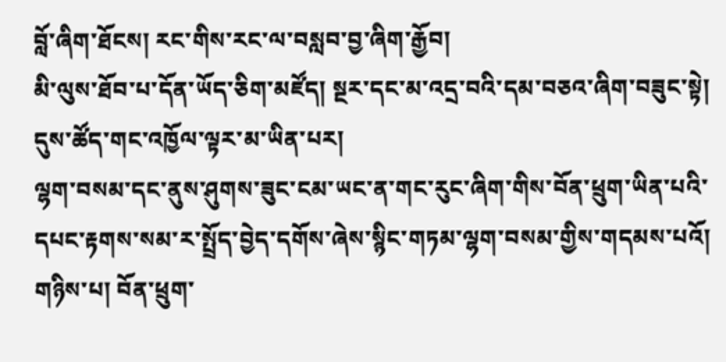བློ་ཞིག་ཐོངས། རང་གིས་རང་ལ་བསླབ་བྱ་ཞིག་རྒྱོབ།
མི་ལུས་ཐོབ་པ་དོན་ཡོད་ཅིག་མཛོད། སྔར་དང་མ་འདྲ་བའི་དམ་བཅའ་ཞིག་བཟུང་སྟེ། དུས་ཚོད་གང་འཁྱོལ་ལྟར་མ་ཡིན་པར།
ལྷག་བསམ་དང་ནུས་ཤུགས་ཟུང་ངམ་ཡང་ན་གང་རུང་ཞིག་གིས་བོན་ཕྲུག་ཡིན་པའི་དཔང་རྟགས་སམ་ར་སྤྲོད་བྱེད་དགོས་ཞེས་སྙིང་གཏམ་ལྷག་བསམ་གྱིས་གདམས་པའོ།
གཉིས་པ། བོན་ཕྲུག་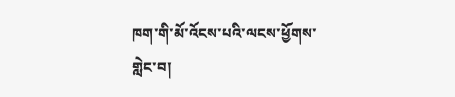ཁག་གི་མོ་འོངས་པའི་ལངས་ཕྱོགས་གླེང་བ།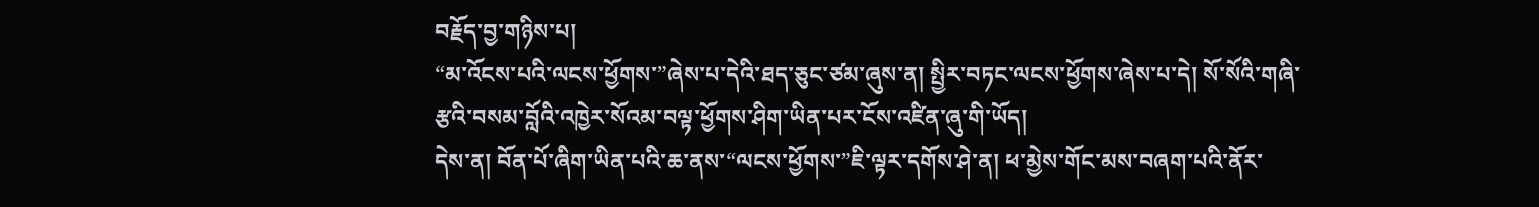བརྗོད་བྱ་གཉིས་པ།
“མ་འོངས་པའི་ལངས་ཕྱོགས་”ཞེས་པ་དེའི་ཐད་ཅུང་ཙམ་ཞུས་ན། སྤྱིར་བཏང་ལངས་ཕྱོགས་ཞེས་པ་དེ། སོ་སོའི་གཞི་རྩའི་བསམ་བློའི་འཁྱེར་སོའམ་བལྟ་ཕྱོགས་ཤིག་ཡིན་པར་ངོས་འཛིན་ཞུ་གི་ཡོད།
དེས་ན། བོན་པོ་ཞིག་ཡིན་པའི་ཆ་ནས་“ལངས་ཕྱོགས་”ཇི་ལྟར་དགོས་ཤེ་ན། ཕ་མྱེས་གོང་མས་བཞག་པའི་ནོར་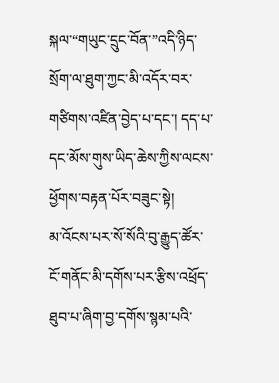སྐལ་“གཡུང་དྲུང་བོན་”འདི་ཉིད་སྲོག་ལ་ཐུག་ཀྱང་མི་འདོར་བར་གཙིགས་འཛིན་བྱེད་པ་དང་། དད་པ་དང་མོས་གུས་ཡིད་ཆེས་ཀྱིས་ལངས་ཕྱོགས་བརྟན་པོར་བཟུང་སྟེ།
མ་འོངས་པར་སོ་སོའི་བུ་རྒྱུད་ཚོར་ངོ་གནོང་མི་དགོས་པར་རྩིས་འཕྲོད་ཐུབ་པ་ཞིག་བྱ་དགོས་སྙམ་པའི་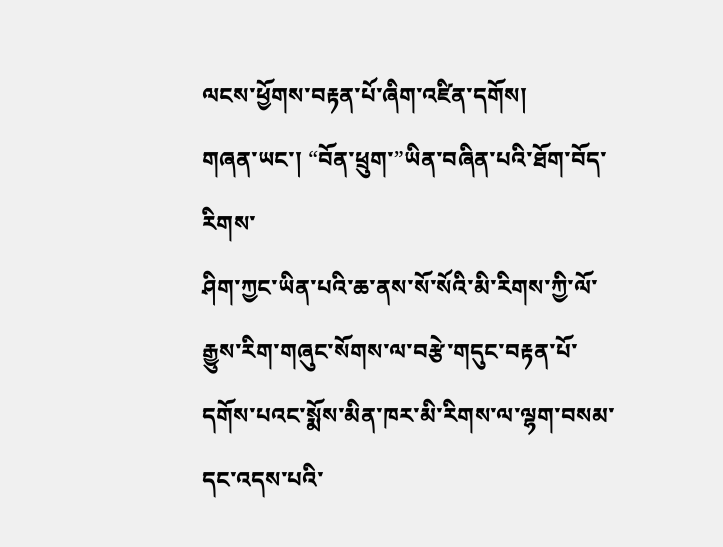ལངས་ཕྱོགས་བརྟན་པོ་ཞིག་འཛིན་དགོས།
གཞན་ཡང་། “བོན་ཕྲུག་”ཡིན་བཞིན་པའི་ཐོག་བོད་རིགས་
ཤིག་ཀྱང་ཡིན་པའི་ཆ་ནས་སོ་སོའི་མི་རིགས་ཀྱི་ལོ་རྒྱུས་རིག་གཞུང་སོགས་ལ་བརྩེ་གདུང་བརྟན་པོ་དགོས་པའང་སྨོས་མིན་ཁར་མི་རིགས་ལ་ལྷག་བསམ་དང་འདས་པའི་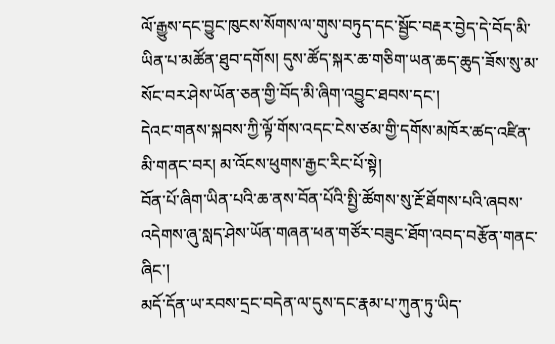ལོ་རྒྱུས་དང་བྱུང་ཁུངས་སོགས་ལ་གུས་བཏུད་དང་སྦྱོང་བརྡར་བྱེད་དེ་བོད་མི་ཡིན་པ་མཚོན་ཐུབ་དགོས། དུས་ཚོད་སྐར་ཆ་གཅིག་ཡན་ཆད་ཆུད་ཟོས་སུ་མ་སོང་བར་ཤེས་ཡོན་ཅན་གྱི་བོད་མི་ཞིག་འབྱུང་ཐབས་དང་།
དེའང་གནས་སྐབས་ཀྱི་ལྟོ་གོས་འདང་ངེས་ཙམ་གྱི་དགོས་མཁོར་ཚད་འཛིན་མི་གནང་བར། མ་འོངས་ཕུགས་རྒྱང་རིང་པོ་སྟེ།
བོན་པོ་ཞིག་ཡིན་པའི་ཆ་ནས་བོན་པོའི་སྤྱི་ཚོགས་སུ་རྔོ་ཐོགས་པའི་ཞབས་འདེགས་ཞུ་སླད་ཤེས་ཡོན་གཞན་ཕན་གཙོར་བཟུང་ཐོག་འབད་བརྩོན་གནང་ཞིང་།
མདོ་དོན་ཡ་རབས་དྲང་བདེན་ལ་དུས་དང་རྣམ་པ་ཀུན་ཏུ་ཡིད་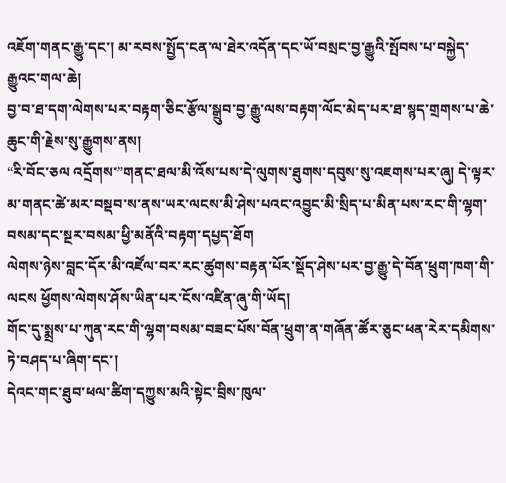འཇོག་གནང་རྒྱུ་དང་། མ་རབས་སྤྱོད་ངན་ལ་ཐེར་འདོན་དང་ཡོ་བསྲང་བྱ་རྒྱུའི་སྤོབས་པ་བསྐྱེད་རྒྱུའང་གལ་ཆེ།
བྱ་བ་ཐ་དག་ལེགས་པར་བརྟག་ཅིང་རྩོལ་སྒྲུབ་བྱ་རྒྱུ་ལས་བརྟག་ལོང་མེད་པར་ཐ་སྙད་གྲགས་པ་ཆེ་ཆུང་གི་རྗེས་སུ་རྒྱུགས་ནས།
“རི་བོང་ཅལ འདྲོགས་”གནང་ཐལ་མི་འོས་པས་དེ་ལུགས་ཐུགས་དབུས་སུ་འཇགས་པར་ཞུ། དེ་ལྟར་མ་གནང་ཚེ་མར་བསྡབ་ས་ནས་ཡར་ལངས་མི་ཤེས་པའང་འབྱུང་མི་སྲིད་པ་མིན་པས་རང་གི་ལྷག་བསམ་དང་སྔར་བསམ་ཕྱི་མནོའི་བརྟག་དཔྱད་ཐོག
ལེགས་ཉེས་བླང་དོར་མི་འཛོལ་བར་རང་ཚུགས་བརྟན་པོར་སྡོད་ཤེས་པར་བྱ་རྒྱུ་དེ་བོན་ཕྲུག་ཁག་གི་ལངས ཕྱོགས་ལེགས་ཤོས་ཡིན་པར་ངོས་འཛིན་ཞུ་གི་ཡོད།
གོང་དུ་སྨྲས་པ་ཀུན་རང་གི་ལྷག་བསམ་བཟང་པོས་བོན་ཕྲུག་ན་གཞོན་ཚོར་ཅུང་ཕན་རེར་དམིགས་ཏེ་བཤད་པ་ཞིག་དང་།
དེའང་གང་ཐུབ་ཕལ་ཚིག་དཀྱུས་མའི་སྟེང་བྲིས་ཁུལ་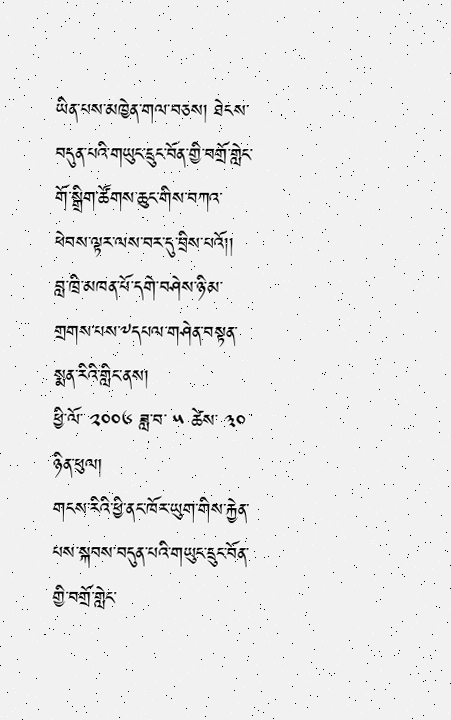ཡིན་པས་མཁྱེན་གལ་བཅས། ཐེངས་བདུན་པའི་གཡུང་དྲུང་བོན་གྱི་བགྲོ་གླེང་གོ་སྒྲིག་ཚོགས་ཆུང་གིས་བཀའ་ཕེབས་ལྟར་ལས་བར་དུ་བྲིས་པའོ།།
བླ་ཁྲི་མཁན་པོ་དགེ་བཤེས་ཉི་མ་གྲགས་པས་༸དཔལ་གཤེན་བསྟན་སྨན་རིའི་གླིང་ནས།
ཕྱི་ལོ་ ༢༠༠༦ ཟླ་བ་ ༥ ཚེས་ ༣༠ ཉིན་ཕུལ།
གངས་རིའི་ཕྱི་ནང་ཁོར་ཡུག་གིས་རྐྱེན་པས་སྐབས་བདུན་པའི་གཡུང་དྲུང་བོན་གྱི་བགྲོ་གླེང་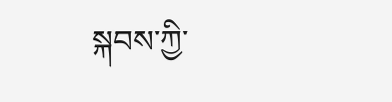སྐབས་ཀྱི་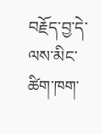བརྗོད་བྱ་དེ་ལས་མིང་ཚིག་ཁག་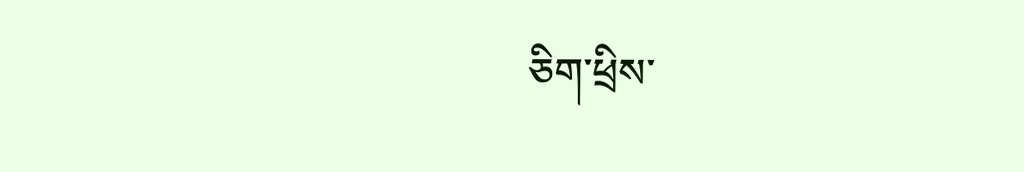ཅིག་ཕྲིས་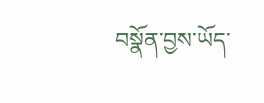བསྣོན་བྱས་ཡོད་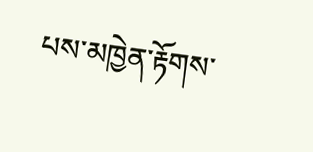པས་མཁྱེན་རྟོགས་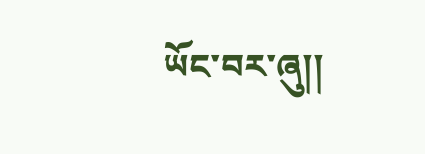ཡོང་བར་ཞུ།།